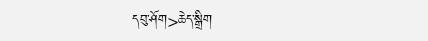དབུ་ཤོག>ཆེད་སྒྲིག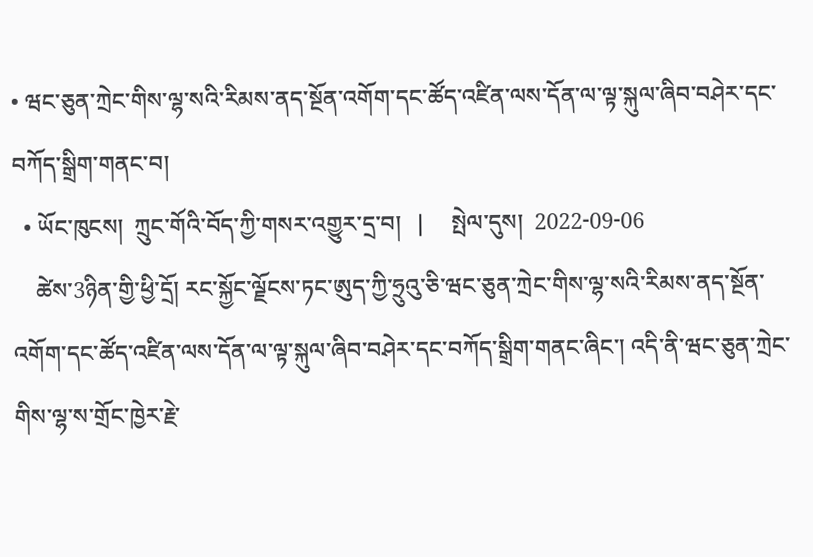• ཝང་ཅུན་ཀྲེང་གིས་ལྷ་སའི་རིམས་ནད་སྔོན་འགོག་དང་ཚོད་འཛིན་ལས་དོན་ལ་ལྟ་སྐུལ་ཞིབ་བཤེར་དང་བཀོད་སྒྲིག་གནང་བ།
  • ཡོང་ཁུངས།  ཀྲུང་གོའི་བོད་ཀྱི་གསར་འགྱུར་དྲ་བ།   |     སྤེལ་དུས།  2022-09-06
    ཚེས་3ཉིན་གྱི་ཕྱི་དྲོ། རང་སྐྱོང་ལྗོངས་ཏང་ཨུད་ཀྱི་ཧྲུའུ་ཅི་ཝང་ཅུན་ཀྲེང་གིས་ལྷ་སའི་རིམས་ནད་སྔོན་འགོག་དང་ཚོད་འཛིན་ལས་དོན་ལ་ལྟ་སྐུལ་ཞིབ་བཤེར་དང་བཀོད་སྒྲིག་གནང་ཞིང་། འདི་ནི་ཝང་ཅུན་ཀྲེང་གིས་ལྷ་ས་གྲོང་ཁྱེར་རྗེ་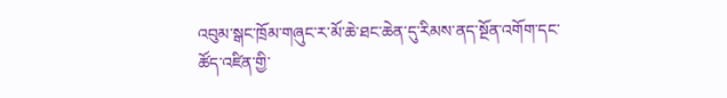འབུམ་སྒང་ཁྲོམ་གཞུང་ར་མོ་ཆེ་ཐང་ཆེན་དུ་རིམས་ནད་སྔོན་འགོག་དང་ཚོད་འཛིན་གྱི་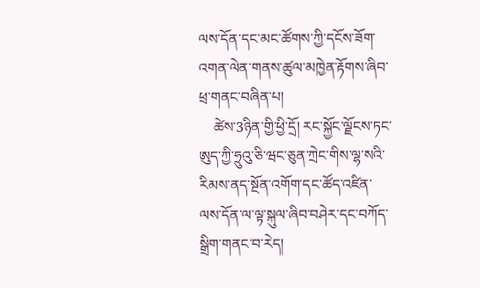ལས་དོན་དང་མང་ཚོགས་ཀྱི་དངོས་ཟོག་འགན་ལེན་གནས་ཚུལ་མཁྱེན་རྟོགས་ཞིབ་ཕྲ་གནང་བཞིན་པ།
    ཚེས་3ཉིན་གྱི་ཕྱི་དྲོ། རང་སྐྱོང་ལྗོངས་ཏང་ཨུད་ཀྱི་ཧྲུའུ་ཅི་ཝང་ཅུན་ཀྲེང་གིས་ལྷ་སའི་རིམས་ནད་སྔོན་འགོག་དང་ཚོད་འཛིན་ལས་དོན་ལ་ལྟ་སྐུལ་ཞིབ་བཤེར་དང་བཀོད་སྒྲིག་གནང་བ་རེད།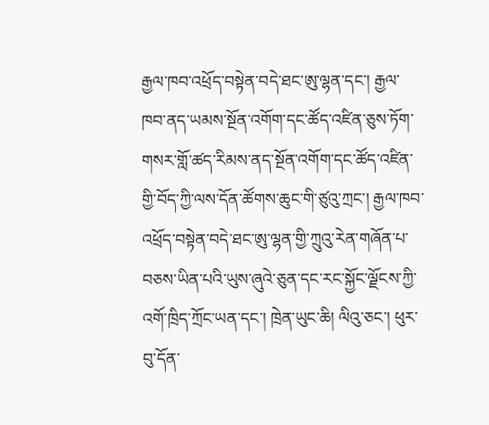རྒྱལ་ཁབ་འཕྲོད་བསྟེན་བདེ་ཐང་ཨུ་ལྷན་དང་། རྒྱལ་ཁབ་ནད་ཡམས་སྔོན་འགོག་དང་ཚོད་འཛིན་ཅུས་ཏོག་གསར་གློ་ཚད་རིམས་ནད་སྔོན་འགོག་དང་ཚོད་འཛིན་གྱི་བོད་ཀྱི་ལས་དོན་ཚོགས་ཆུང་གི་ཙུའུ་ཀྲང་། རྒྱལ་ཁབ་འཕྲོད་བསྟེན་བདེ་ཐང་ཨུ་ལྷན་གྱི་ཀྲུའུ་རེན་གཞོན་པ་བཅས་ཡིན་པའི་ཡུས་ཞུའེ་ཅུན་དང་རང་སྐྱོང་ལྗོངས་ཀྱི་འགོ་ཁྲིད་ཀྲོང་ཡན་དང་། ཁྲེན་ཡུང་ཆི། ལིའུ་ཅང་། ཕུར་བུ་དོན་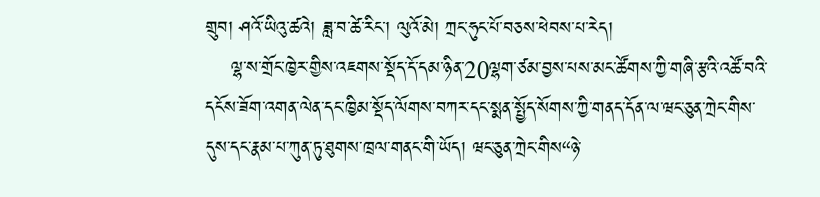གྲུབ། ཤའོ་ཡིའུ་ཚའེ། ཟླ་བ་ཚེ་རིང་། ལུའོ་མེ། ཀྲང་ཧུང་པོ་བཅས་ཕེབས་པ་རེད།
    ལྷ་ས་གྲོང་ཁྱེར་གྱིས་འཇགས་སྡོད་དོ་དམ་ཉིན་20ལྷག་ཙམ་བྱས་པས་མང་ཚོགས་ཀྱི་གཞི་རྩའི་འཚོ་བའི་དངོས་ཟོག་འགན་ལེན་དང་ཁྱིམ་སྡོད་ལོགས་བཀར་དང་སྨན་སྤྱོད་སོགས་ཀྱི་གནད་དོན་ལ་ཝང་ཅུན་ཀྲེང་གིས་དུས་དང་རྣམ་པ་ཀུན་ཏུ་ཐུགས་ཁྲལ་གནང་གི་ཡོད། ཝང་ཅུན་ཀྲེང་གིས“ཉེ་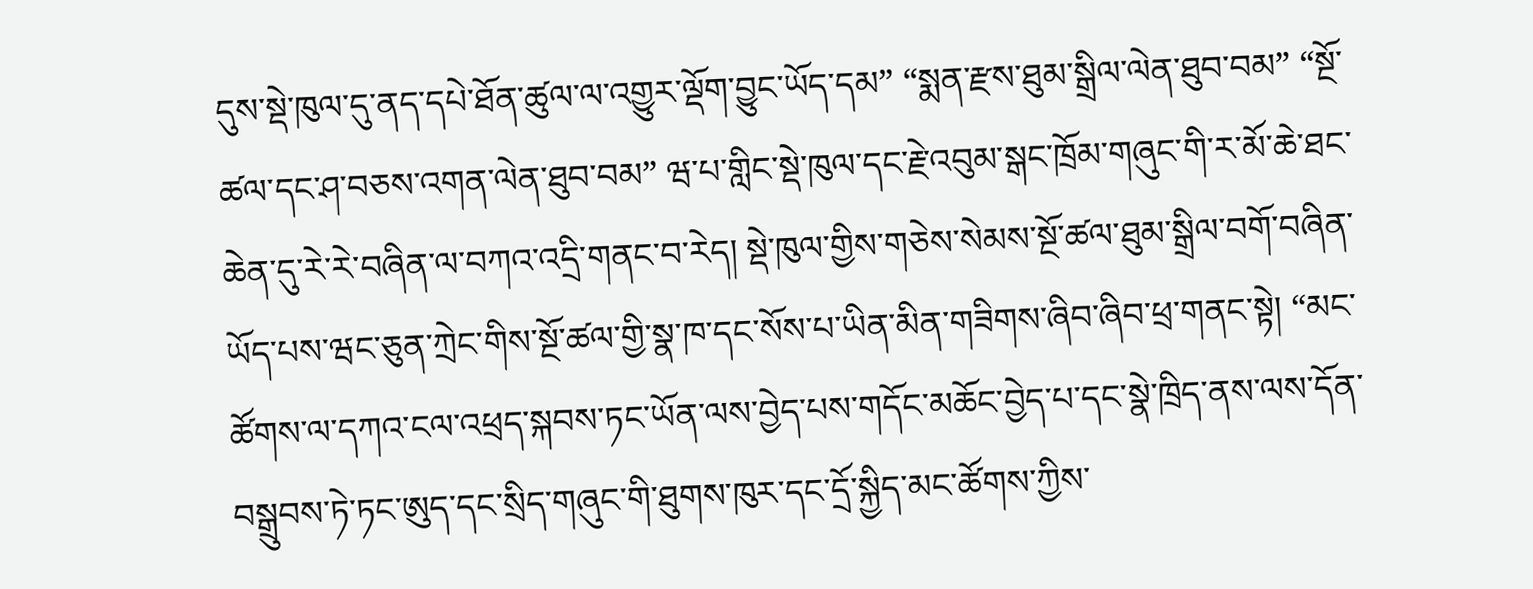དུས་སྡེ་ཁུལ་དུ་ནད་དཔེ་ཐོན་ཚུལ་ལ་འགྱུར་ལྡོག་བྱུང་ཡོད་དམ” “སྨན་རྫས་ཐུམ་སྒྲིལ་ལེན་ཐུབ་བམ” “སྔོ་ཚལ་དང་ཤ་བཅས་འགན་ལེན་ཐུབ་བམ” ཝ་པ་གླིང་སྡེ་ཁུལ་དང་རྗེ་འབུམ་སྒང་ཁྲོམ་གཞུང་གི་ར་མོ་ཆེ་ཐང་ཆེན་དུ་རེ་རེ་བཞིན་ལ་བཀའ་འདྲི་གནང་བ་རེད། སྡེ་ཁུལ་གྱིས་གཅེས་སེམས་སྔོ་ཚལ་ཐུམ་སྒྲིལ་བགོ་བཞིན་ཡོད་པས་ཝང་ཅུན་ཀྲེང་གིས་སྔོ་ཚལ་གྱི་སྣ་ཁ་དང་སོས་པ་ཡིན་མིན་གཟིགས་ཞིབ་ཞིབ་ཕྲ་གནང་སྟེ། “མང་ཚོགས་ལ་དཀའ་ངལ་འཕྲད་སྐབས་ཏང་ཡོན་ལས་བྱེད་པས་གདོང་མཆོང་བྱེད་པ་དང་སྣེ་ཁྲིད་ནས་ལས་དོན་བསྒྲུབས་ཏེ་ཏང་ཨུད་དང་སྲིད་གཞུང་གི་ཐུགས་ཁུར་དང་དྲོ་སྐྱིད་མང་ཚོགས་ཀྱིས་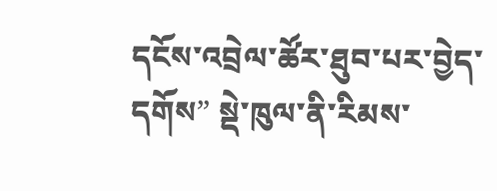དངོས་འབྲེལ་ཚོར་ཐུབ་པར་བྱེད་དགོས” སྡེ་ཁུལ་ནི་རིམས་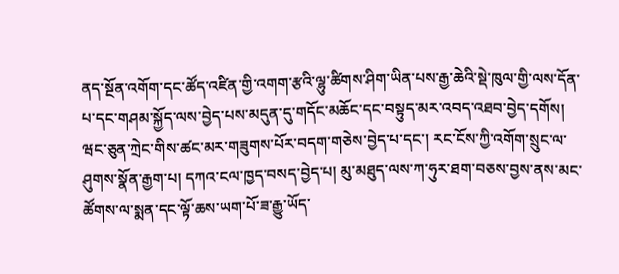ནད་སྔོན་འགོག་དང་ཚོད་འཛིན་གྱི་འགག་རྩའི་ལྷུ་ཚིགས་ཤིག་ཡིན་པས་རྒྱ་ཆེའི་སྡེ་ཁུལ་གྱི་ལས་དོན་པ་དང་གཤམ་སྐྱོད་ལས་བྱེད་པས་མདུན་དུ་གདོང་མཆོང་དང་བསྟུད་མར་འབད་འཐབ་བྱེད་དགོས། ཝང་ཅུན་ཀྲེང་གིས་ཚང་མར་གཟུགས་པོར་བདག་གཅེས་བྱེད་པ་དང་། རང་ངོས་ཀྱི་འགོག་སྲུང་ལ་ཤུགས་སྣོན་རྒྱག་པ། དཀའ་ངལ་ཁྱད་བསད་བྱེད་པ། མུ་མཐུད་ལས་ཀ་ཧུར་ཐག་བཅས་བྱས་ནས་མང་ཚོགས་ལ་སྨན་དང་ལྟོ་ཆས་ཡག་པོ་ཟ་རྒྱུ་ཡོད་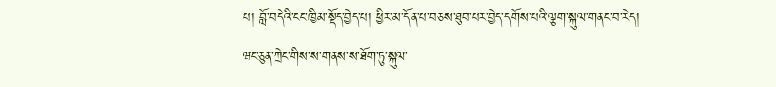པ། བློ་བདེའི་ངང་ཁྱིམ་སྡོད་བྱེད་པ། ཕྱིར་མ་དོན་པ་བཅས་ཐུབ་པར་བྱེད་དགོས་པའི་ལྕག་སྐུལ་གནང་བ་རེད། ཝང་ཅུན་ཀྲེང་གིས་ས་གནས་ས་ཐོག་ཏུ་སྐུལ་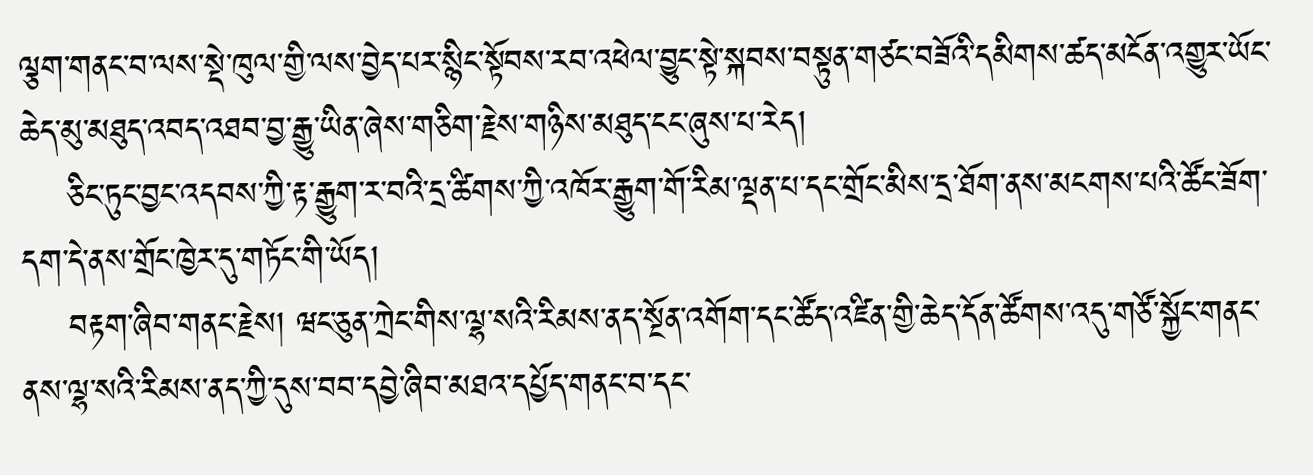ལྕག་གནང་བ་ལས་སྡེ་ཁུལ་གྱི་ལས་བྱེད་པར་སྙིང་སྟོབས་རབ་འཕེལ་བྱུང་སྟེ་སྐབས་བསྟུན་གཙང་བཟོའི་དམིགས་ཚད་མངོན་འགྱུར་ཡོང་ཆེད་མུ་མཐུད་འབད་འཐབ་བྱ་རྒྱུ་ཡིན་ཞེས་གཅིག་རྗེས་གཉིས་མཐུད་ངང་ཞུས་པ་རེད།
    ཅིང་ཏུང་བྱང་འདབས་ཀྱི་རྟ་རྒྱུག་ར་བའི་དྲ་ཚིགས་ཀྱི་འཁོར་རྒྱུག་གོ་རིམ་ལྡན་པ་དང་གྲོང་མིས་དྲ་ཐོག་ནས་མངགས་པའི་ཚོང་ཟོག་དག་དེ་ནས་གྲོང་ཁྱེར་དུ་གཏོང་གི་ཡོད།
    བརྟག་ཞིབ་གནང་རྗེས། ཝང་ཅུན་ཀྲེང་གིས་ལྷ་སའི་རིམས་ནད་སྔོན་འགོག་དང་ཚོད་འཛིན་གྱི་ཆེད་དོན་ཚོགས་འདུ་གཙོ་སྐྱོང་གནང་ནས་ལྷ་སའི་རིམས་ནད་ཀྱི་དུས་བབ་དབྱེ་ཞིབ་མཐའ་དཔྱོད་གནང་བ་དང་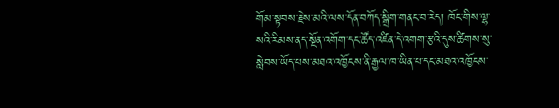གོམ་སྟབས་རྗེས་མའི་ལས་དོན་བཀོད་སྒྲིག་གནང་བ་རེད། ཁོང་གིས་ལྷ་སའི་རིམས་ནད་སྔོན་འགོག་དང་ཚོད་འཛིན་དེ་འགག་རྩའི་དུས་ཚིགས་སུ་སླེབས་ཡོད་པས་མཐའ་འཁྱོངས་ནི་རྒྱལ་ཁ་ཡིན་པ་དང་མཐའ་འཁྱོངས་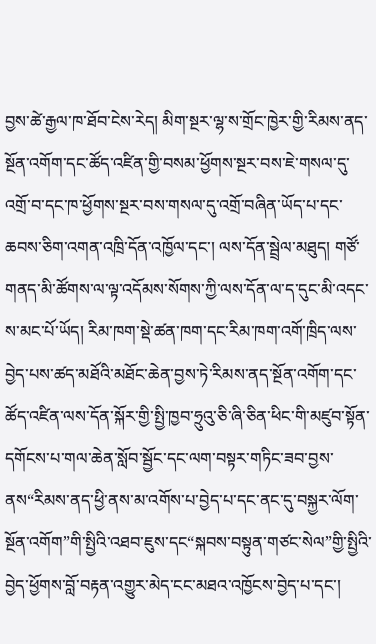བྱས་ཚེ་རྒྱལ་ཁ་ཐོབ་ངེས་རེད། མིག་སྔར་ལྷ་ས་གྲོང་ཁྱེར་གྱི་རིམས་ནད་སྔོན་འགོག་དང་ཚོད་འཛིན་གྱི་བསམ་ཕྱོགས་སྔར་བས་ཇེ་གསལ་དུ་འགྲོ་བ་དང་ཁ་ཕྱོགས་སྔར་བས་གསལ་དུ་འགྲོ་བཞིན་ཡོད་པ་དང་ཆབས་ཅིག་འགན་འཁྲི་དོན་འཁྱོལ་དང་། ལས་དོན་སྦྲེལ་མཐུད། གཙོ་གནད་མི་ཚོགས་ལ་ལྟ་འདོམས་སོགས་ཀྱི་ལས་དོན་ལ་ད་དུང་མི་འདང་ས་མང་པོ་ཡོད། རིམ་ཁག་སྡེ་ཚན་ཁག་དང་རིམ་ཁག་འགོ་ཁྲིད་ལས་བྱེད་པས་ཚད་མཐོའི་མཐོང་ཆེན་བྱས་ཏེ་རིམས་ནད་སྔོན་འགོག་དང་ཚོད་འཛིན་ལས་དོན་སྐོར་གྱི་སྤྱི་ཁྱབ་ཧྲུའུ་ཅི་ཞི་ཅིན་ཕིང་གི་མཛུབ་སྟོན་དགོངས་པ་གལ་ཆེན་སློབ་སྦྱོང་དང་ལག་བསྟར་གཏིང་ཟབ་བྱས་ནས“རིམས་ནད་ཕྱི་ནས་མ་འགོས་པ་བྱེད་པ་དང་ནང་དུ་བསྐྱར་ལོག་སྔོན་འགོག”གི་སྤྱིའི་འཐབ་ཇུས་དང“སྐབས་བསྟུན་གཙང་སེལ”གྱི་སྤྱིའི་བྱེད་ཕྱོགས་བློ་བརྟན་འགྱུར་མེད་ངང་མཐའ་འཁྱོངས་བྱེད་པ་དང་།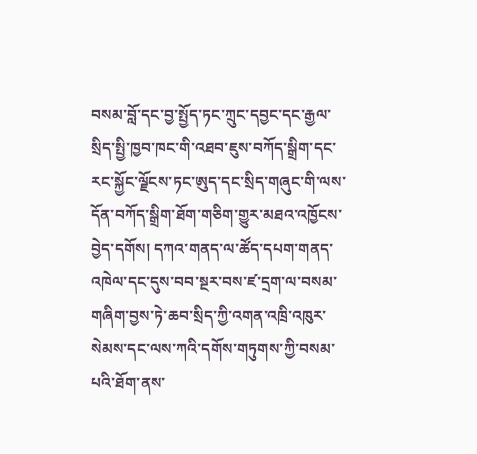བསམ་བློ་དང་བྱ་སྤྱོད་ཏང་ཀྲུང་དབྱང་དང་རྒྱལ་སྲིད་སྤྱི་ཁྱབ་ཁང་གི་འཐབ་ཇུས་བཀོད་སྒྲིག་དང་རང་སྐྱོང་ལྗོངས་ཏང་ཨུད་དང་སྲིད་གཞུང་གི་ལས་དོན་བཀོད་སྒྲིག་ཐོག་གཅིག་གྱུར་མཐའ་འཁྱོངས་བྱེད་དགོས། དཀའ་གནད་ལ་ཚོད་དཔག་གནད་འཁེལ་དང་དུས་བབ་སྔར་བས་ཛ་དྲག་ལ་བསམ་གཞིག་བྱས་ཏེ་ཆབ་སྲིད་ཀྱི་འགན་འཁྲི་འཁུར་སེམས་དང་ལས་ཀའི་དགོས་གཏུགས་ཀྱི་བསམ་པའི་ཐོག་ནས་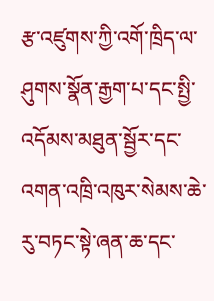རྩ་འཛུགས་ཀྱི་འགོ་ཁྲིད་ལ་ཤུགས་སྣོན་རྒྱག་པ་དང་སྤྱི་འདོམས་མཐུན་སྦྱོར་དང་འགན་འཁྲི་འཁུར་སེམས་ཆེ་རུ་བཏང་སྟེ་ཞན་ཆ་དང་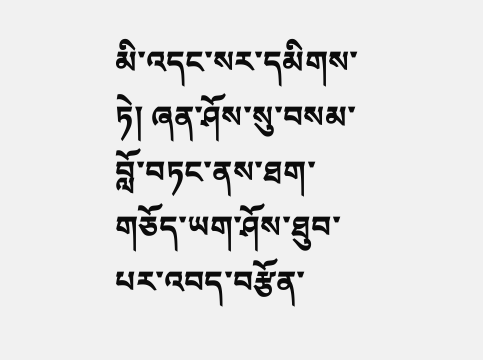མི་འདང་སར་དམིགས་ཏེ། ཞན་ཤོས་སུ་བསམ་བློ་བཏང་ནས་ཐག་གཅོད་ཡག་ཤོས་ཐུབ་པར་འབད་བརྩོན་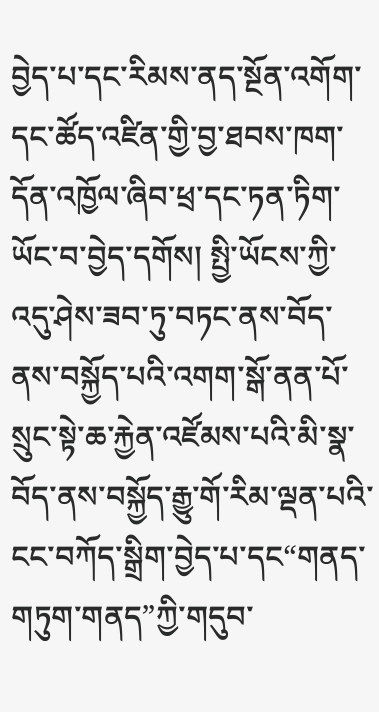བྱེད་པ་དང་རིམས་ནད་སྔོན་འགོག་དང་ཚོད་འཛིན་གྱི་བྱ་ཐབས་ཁག་དོན་འཁྱོལ་ཞིབ་ཕྲ་དང་ཏན་ཏིག་ཡོང་བ་བྱེད་དགོས། སྤྱི་ཡོངས་ཀྱི་འདུ་ཤེས་ཟབ་ཏུ་བཏང་ནས་བོད་ནས་བསྐྱོད་པའི་འགག་སྒོ་ནན་པོ་སྲུང་སྟེ་ཆ་རྐྱེན་འཛོམས་པའི་མི་སྣ་བོད་ནས་བསྐྱོད་རྒྱུ་གོ་རིམ་ལྡན་པའི་ངང་བཀོད་སྒྲིག་བྱེད་པ་དང“གནད་གཏུག་གནད”ཀྱི་གདུབ་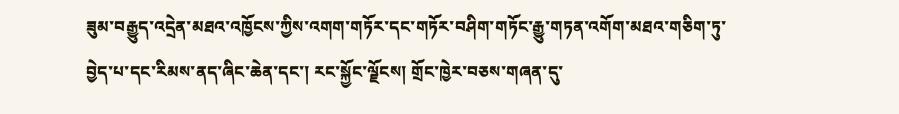ཟུམ་བརྒྱུད་འདྲེན་མཐའ་འཁྱོངས་ཀྱིས་འགག་གཏོར་དང་གཏོར་བཤིག་གཏོང་རྒྱུ་གཏན་འགོག་མཐའ་གཅིག་ཏུ་བྱེད་པ་དང་རིམས་ནད་ཞིང་ཆེན་དང་། རང་སྐྱོང་ལྗོངས། གྲོང་ཁྱེར་བཅས་གཞན་དུ་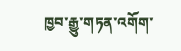ཁྱབ་རྒྱུ་གཏན་འགོག་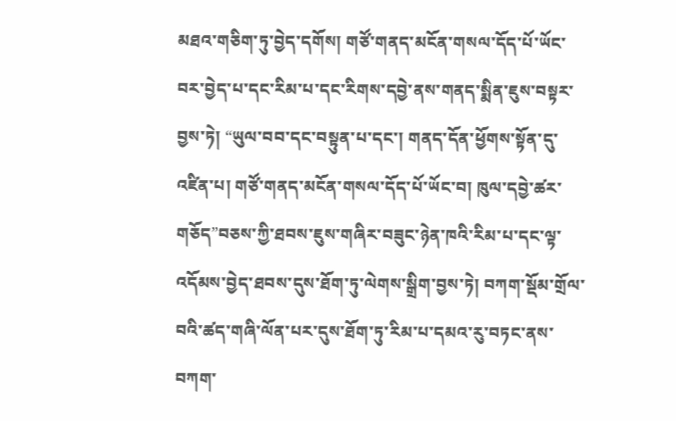མཐའ་གཅིག་ཏུ་བྱེད་དགོས། གཙོ་གནད་མངོན་གསལ་དོད་པོ་ཡོང་བར་བྱེད་པ་དང་རིམ་པ་དང་རིགས་དབྱེ་ནས་གནད་སྨིན་ཇུས་བསྟར་བྱས་ཏེ། “ཡུལ་བབ་དང་བསྟུན་པ་དང་། གནད་དོན་ཕྱོགས་སྟོན་དུ་འཛིན་པ། གཙོ་གནད་མངོན་གསལ་དོད་པོ་ཡོང་བ། ཁུལ་དབྱེ་ཚར་གཅོད”བཅས་ཀྱི་ཐབས་ཇུས་གཞིར་བཟུང་ཉེན་ཁའི་རིམ་པ་དང་ལྟ་འདོམས་བྱེད་ཐབས་དུས་ཐོག་ཏུ་ལེགས་སྒྲིག་བྱས་ཏེ། བཀག་སྡོམ་གྲོལ་བའི་ཚད་གཞི་ལོན་པར་དུས་ཐོག་ཏུ་རིམ་པ་དམའ་རུ་བཏང་ནས་བཀག་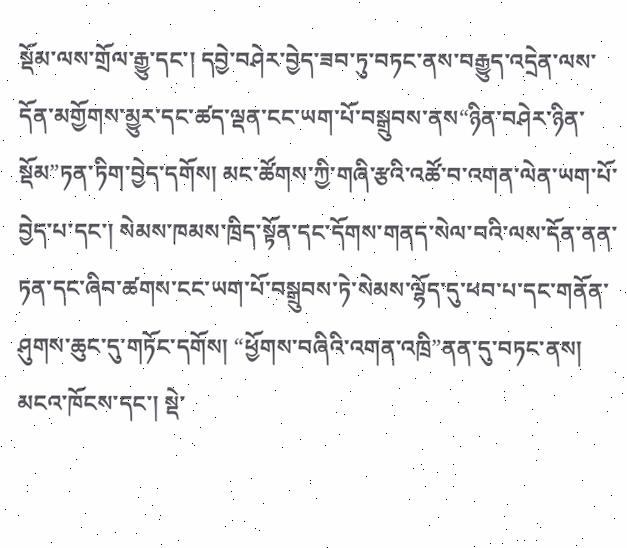སྡོམ་ལས་གྲོལ་རྒྱུ་དང་། དབྱེ་བཤེར་བྱེད་ཟབ་ཏུ་བཏང་ནས་བརྒྱུད་འདྲེན་ལས་དོན་མགྱོགས་མྱུར་དང་ཚད་ལྡན་ངང་ཡག་པོ་བསྒྲུབས་ནས“ཉིན་བཤེར་ཉིན་སྡོམ”ཏན་ཏིག་བྱེད་དགོས། མང་ཚོགས་ཀྱི་གཞི་རྩའི་འཚོ་བ་འགན་ལེན་ཡག་པོ་བྱེད་པ་དང་། སེམས་ཁམས་ཁྲིད་སྟོན་དང་དོགས་གནད་སེལ་བའི་ལས་དོན་ནན་ཏན་དང་ཞིབ་ཚགས་ངང་ཡག་པོ་བསྒྲུབས་ཏེ་སེམས་ལྷོད་དུ་ཕབ་པ་དང་གནོན་ཤུགས་ཆུང་དུ་གཏོང་དགོས། “ཕྱོགས་བཞིའི་འགན་འཁྲི”ནན་དུ་བཏང་ནས། མངའ་ཁོངས་དང་། སྡེ་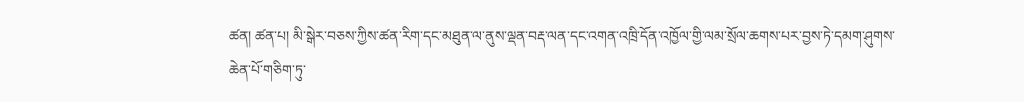ཚན། ཚན་པ། མི་སྒེར་བཅས་ཀྱིས་ཚན་རིག་དང་མཐུན་ལ་ནུས་ལྡན་བརྡ་ལན་དང་འགན་འཁྲི་དོན་འཁྱོལ་གྱི་ལམ་སྲོལ་ཆགས་པར་བྱས་ཏེ་དམག་ཤུགས་ཆེན་པོ་གཅིག་ཏུ་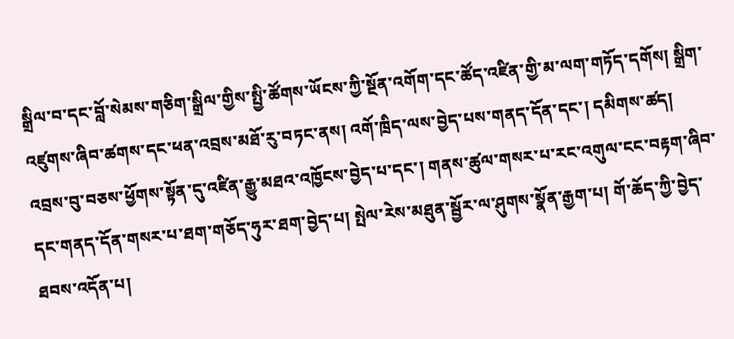སྒྲིལ་བ་དང་བློ་སེམས་གཅིག་སྒྲིལ་གྱིས་སྤྱི་ཚོགས་ཡོངས་ཀྱི་སྔོན་འགོག་དང་ཚོད་འཛིན་གྱི་མ་ལག་གཏོད་དགོས། སྒྲིག་འཛུགས་ཞིབ་ཚགས་དང་ཕན་འབྲས་མཐོ་རུ་བཏང་ནས། འགོ་ཁྲིད་ལས་བྱེད་པས་གནད་དོན་དང་། དམིགས་ཚད། འབྲས་བུ་བཅས་ཕྱོགས་སྟོན་དུ་འཛིན་རྒྱུ་མཐའ་འཁྱོངས་བྱེད་པ་དང་། གནས་ཚུལ་གསར་པ་རང་འགུལ་ངང་བརྟག་ཞིབ་དང་གནད་དོན་གསར་པ་ཐག་གཅོད་ཧུར་ཐག་བྱེད་པ། སྤེལ་རེས་མཐུན་སྦྱོར་ལ་ཤུགས་སྣོན་རྒྱག་པ། གོ་ཆོད་ཀྱི་བྱེད་ཐབས་འདོན་པ།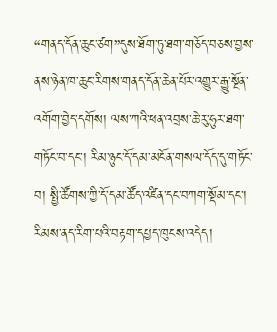“གནད་དོན་ཆུང་ཙག”དུས་ཐོག་ཏུ་ཐག་གཅོད་བཅས་བྱས་ནས་ཉེན་ཁ་ཆུང་རིགས་གནད་དོན་ཆེན་པོར་འགྱུར་རྒྱུ་སྔོན་འགོག་བྱེད་དགོས། ལས་ཀའི་ཕན་འབྲས་ཆེ་རུ་ཧུར་ཐག་གཏོང་བ་དང་། རིམ་ཉུང་དོ་དམ་མངོན་གསལ་དོད་དུ་གཏོང་བ། སྤྱི་ཚོགས་ཀྱི་དོ་དམ་ཚོད་འཛིན་དང་བཀག་སྡོམ་དང་། རིམས་ནད་རིག་པའི་བརྟག་དཔྱད་ཁུངས་འདེད།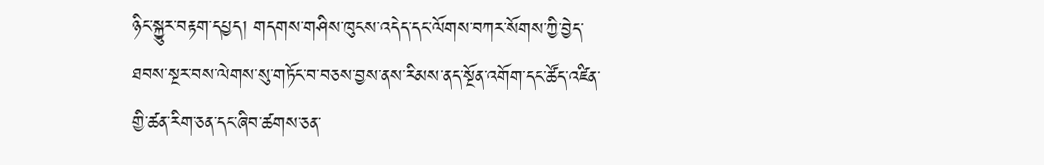ཉིང་སྐྱུར་བརྟག་དཔྱད། གདགས་གཤིས་ཁུངས་འདེད་དང་ལོགས་བཀར་སོགས་ཀྱི་བྱེད་ཐབས་སྔར་བས་ལེགས་སུ་གཏོང་བ་བཅས་བྱས་ནས་རིམས་ནད་སྔོན་འགོག་དང་ཚོད་འཛིན་གྱི་ཚན་རིག་ཅན་དང་ཞིབ་ཚགས་ཅན་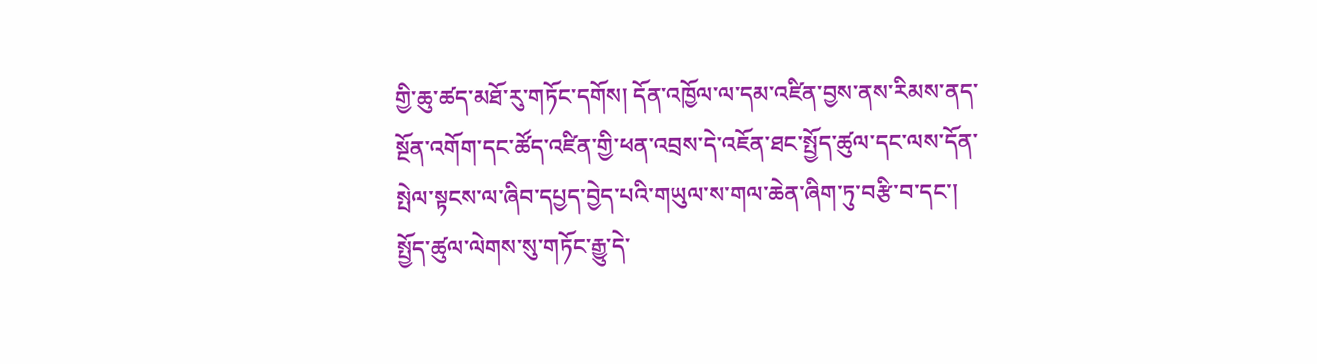གྱི་ཆུ་ཚད་མཐོ་རུ་གཏོང་དགོས། དོན་འཁྱོལ་ལ་དམ་འཛིན་བྱས་ནས་རིམས་ནད་སྔོན་འགོག་དང་ཚོད་འཛིན་གྱི་ཕན་འབྲས་དེ་འཇོན་ཐང་སྤྱོད་ཚུལ་དང་ལས་དོན་སྤེལ་སྟངས་ལ་ཞིབ་དཔྱད་བྱེད་པའི་གཡུལ་ས་གལ་ཆེན་ཞིག་ཏུ་བརྩི་བ་དང་། སྤྱོད་ཚུལ་ལེགས་སུ་གཏོང་རྒྱུ་དེ་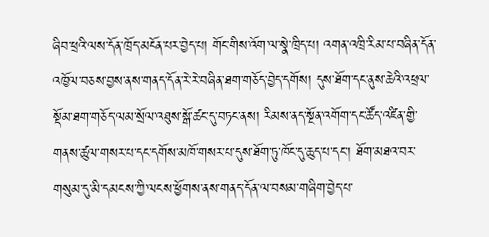ཞིབ་ཕྲའི་ལས་དོན་ཁྲོད་མངོན་པར་བྱེད་པ། གོང་གིས་འོག་ལ་སྣེ་ཁྲིད་པ། འགན་འཁྲི་རིམ་པ་བཞིན་དོན་འཁྱོལ་བཅས་བྱས་ནས་གནད་དོན་རེ་རེ་བཞིན་ཐག་གཅོད་བྱེད་དགོས། དུས་ཐོག་དང་ནུས་ཆེའི་འཕྲལ་སྡོམ་ཐག་གཅོད་ལམ་སྲོལ་འཐུས་སྒོ་ཚང་དུ་བཏང་ནས། རིམས་ནད་སྔོན་འགོག་དང་ཚོད་འཛིན་གྱི་གནས་ཚུལ་གསར་པ་དང་དགོས་མཁོ་གསར་པ་དུས་ཐོག་ཏུ་ཁོང་དུ་ཆུད་པ་དང་། ཐོག་མཐའ་བར་གསུམ་དུ་མི་དམངས་ཀྱི་ལངས་ཕྱོགས་ནས་གནད་དོན་ལ་བསམ་གཞིག་བྱེད་པ་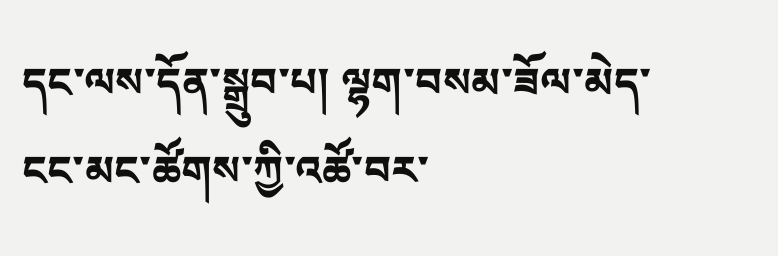དང་ལས་དོན་སྒྲུབ་པ། ལྷག་བསམ་ཟོལ་མེད་ངང་མང་ཚོགས་ཀྱི་འཚོ་བར་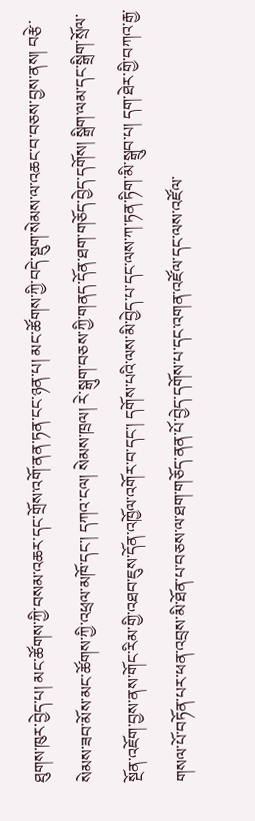ཐུགས་ཁུར་བྱེད་པ། མང་ཚོགས་ཀྱི་བསམ་འཆར་དང་གྲོས་འགོ་ནན་ཏན་ངང་ཉན་པ། མང་ཚོགས་ཀྱི་བདེ་སྡུག་སེམས་ལ་འཆང་བ་བཅས་བྱས་ནས། བརྩེ་སེམས་ཟབ་མོས་མང་ཚོགས་ཀྱི་འཕྲལ་མཁོ་དང་། དཀའ་ངལ། སེམས་ཁྲལ། རེ་སྒུག་བཅས་ཀྱི་གནད་དོན་ཐག་གཅོད་བྱེད་དགོས། སྒྲིག་ལམ་དང་སྒྲིག་སྲོལ་སྔོན་འཇོག་བྱས་ནས་གོང་རིམ་གྱི་འཐབ་ཇུས་དོན་འཁྱོལ་འགོར་བ་དང་། དགོས་པའི་ལས་མི་བྱེད་པ་དང་ལས་ཀ་ཏན་ཏིག་མི་སྒྲུབ་པ། དག་ཐེར་གྱི་བཀའ་རྒྱ་གསལ་པོ་བཏོན་པར་ཕན་འབྲས་མི་ཐོན་པ་བཅས་ལ་ཐག་གཅོད་ནན་པོ་བྱེད་དགོས་པ་དང་འགན་འཛོལ་དང་ལས་འཛོལ་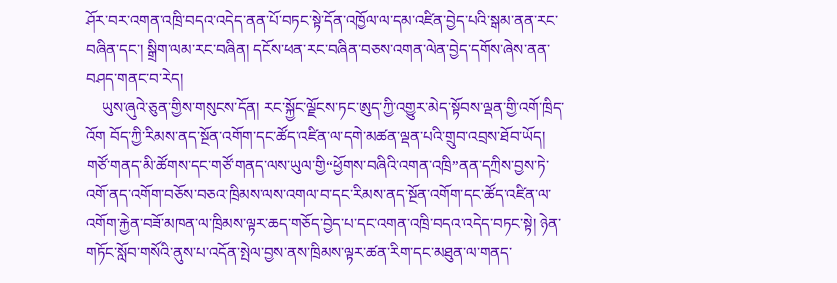ཤོར་བར་འགན་འཁྲི་བདའ་འདེད་ནན་པོ་བཏང་སྟེ་དོན་འཁྱོལ་ལ་དམ་འཛིན་བྱེད་པའི་སྒམ་ནན་རང་བཞིན་དང་། སྒྲིག་ལམ་རང་བཞིན། དངོས་ཕན་རང་བཞིན་བཅས་འགན་ལེན་བྱེད་དགོས་ཞེས་ནན་བཤད་གནང་བ་རེད།
    ཡུས་ཞུའེ་ཅུན་གྱིས་གསུངས་དོན། རང་སྐྱོང་ལྗོངས་ཏང་ཨུད་ཀྱི་འགྱུར་མེད་སྟོབས་ལྡན་གྱི་འགོ་ཁྲིད་འོག བོད་ཀྱི་རིམས་ནད་སྔོན་འགོག་དང་ཚོད་འཛིན་ལ་དགེ་མཚན་ལྡན་པའི་གྲུབ་འབྲས་ཐོབ་ཡོད། གཙོ་གནད་མི་ཚོགས་དང་གཙོ་གནད་ལས་ཡུལ་གྱི“ཕྱོགས་བཞིའི་འགན་འཁྲི”ནན་དཀྲིས་བྱས་ཏེ་འགོ་ནད་འགོག་བཅོས་བཅའ་ཁྲིམས་ལས་འགལ་བ་དང་རིམས་ནད་སྔོན་འགོག་དང་ཚོད་འཛིན་ལ་འགོག་རྐྱེན་བཟོ་མཁན་ལ་ཁྲིམས་ལྟར་ཆད་གཅོད་བྱེད་པ་དང་འགན་འཁྲི་བདའ་འདེད་བཏང་སྟེ། ཉེན་གཏོང་སློབ་གསོའི་ནུས་པ་འདོན་སྤེལ་བྱས་ནས་ཁྲིམས་ལྟར་ཚན་རིག་དང་མཐུན་ལ་གནད་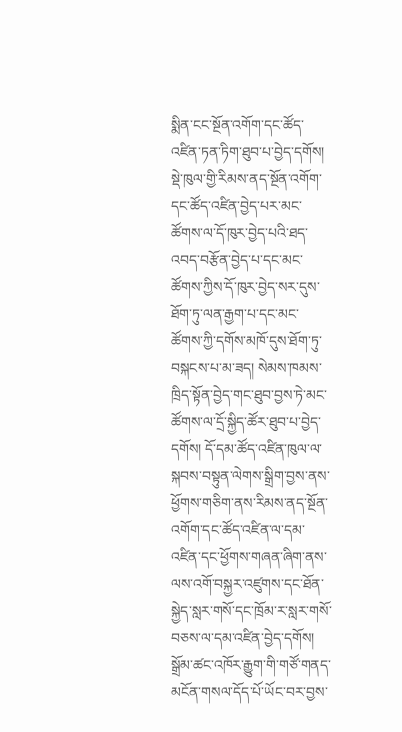སྨིན་ངང་སྔོན་འགོག་དང་ཚོད་འཛིན་ཏན་ཏིག་ཐུབ་པ་བྱེད་དགོས། སྡེ་ཁུལ་གྱི་རིམས་ནད་སྔོན་འགོག་དང་ཚོད་འཛིན་བྱེད་པར་མང་ཚོགས་ལ་དོ་ཁུར་བྱེད་པའི་ཐད་འབད་བརྩོན་བྱེད་པ་དང་མང་ཚོགས་ཀྱིས་དོ་ཁུར་བྱེད་སར་དུས་ཐོག་ཏུ་ལན་རྒྱག་པ་དང་མང་ཚོགས་ཀྱི་དགོས་མཁོ་དུས་ཐོག་ཏུ་བསྐངས་པ་མ་ཟད། སེམས་ཁམས་ཁྲིད་སྟོན་བྱེད་གང་ཐུབ་བྱས་ཏེ་མང་ཚོགས་ལ་དྲོ་སྐྱིད་ཚོར་ཐུབ་པ་བྱེད་དགོས། དོ་དམ་ཚོད་འཛིན་ཁུལ་ལ་སྐབས་བསྟུན་ལེགས་སྒྲིག་བྱས་ནས་ཕྱོགས་གཅིག་ནས་རིམས་ནད་སྔོན་འགོག་དང་ཚོད་འཛིན་ལ་དམ་འཛིན་དང་ཕྱོགས་གཞན་ཞིག་ནས་ལས་འགོ་བསྐྱར་འཛུགས་དང་ཐོན་སྐྱེད་སླར་གསོ་དང་ཁྲོམ་ར་སླར་གསོ་བཅས་ལ་དམ་འཛིན་བྱེད་དགོས། སྒྲོམ་ཚང་འཁོར་རྒྱུག་གི་གཙོ་གནད་མངོན་གསལ་དོད་པོ་ཡོང་བར་བྱས་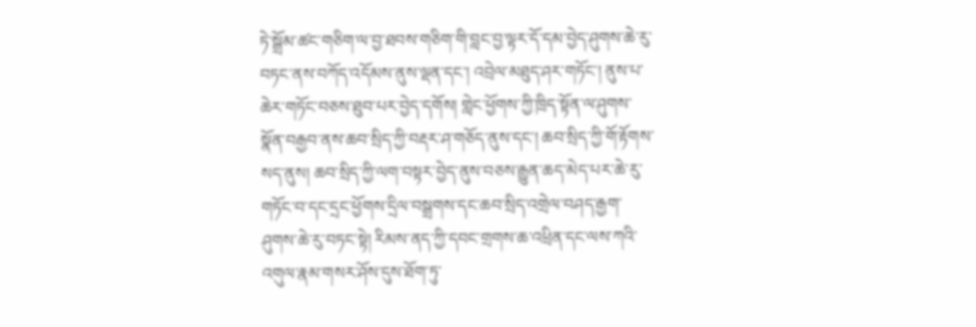ཏེ་སྒྲོམ་ཚང་གཅིག་ལ་བྱ་ཐབས་གཅིག་གི་བླང་བྱ་ལྟར་དོ་དམ་བྱེད་ཤུགས་ཆེ་རུ་བཏང་ནས་བཀོད་འདོམས་ནུས་ལྡན་དང་། འབྲེལ་མཐུད་ཤར་གཏོང་། ནུས་པ་ཆེར་གཏོང་བཅས་ཐུབ་པར་བྱེད་དགོས། གླེང་ཕྱོགས་ཀྱི་ཁྲིད་སྟོན་ལ་ཤུགས་སྣོན་བརྒྱབ་ནས་ཆབ་སྲིད་ཀྱི་བརྡར་ཤ་གཅོད་ནུས་དང་། ཆབ་སྲིད་ཀྱི་གོ་རྟོགས་སད་ནུས། ཆབ་སྲིད་ཀྱི་ལག་བསྟར་བྱེད་ནུས་བཅས་རྒྱུན་ཆད་མེད་པར་ཆེ་རུ་གཏོང་བ་དང་དྲང་ཕྱོགས་དྲིལ་བསྒྲགས་དང་ཆབ་སྲིད་འགྲེལ་བཤད་རྒྱག་ཤུགས་ཆེ་རུ་བཏང་སྟེ། རིམས་ནད་ཀྱི་དབང་གྲགས་ཆ་འཕྲིན་དང་ལས་ཀའི་འགུལ་རྣམ་གསར་ཤོས་དུས་ཐོག་ཏུ་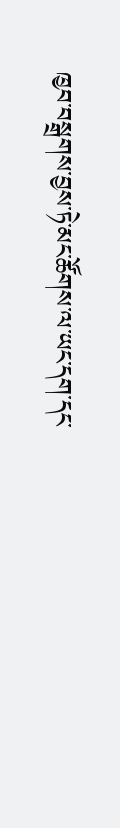ཁྱབ་བསྒྲགས་བྱས་ཏེ་མང་ཚོགས་ལ་ཡང་དག་དང་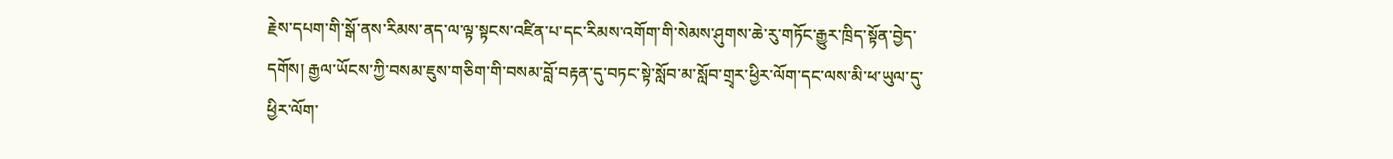རྗེས་དཔག་གི་སྒོ་ནས་རིམས་ནད་ལ་ལྟ་སྟངས་འཛིན་པ་དང་རིམས་འགོག་གི་སེམས་ཤུགས་ཆེ་རུ་གཏོང་རྒྱུར་ཁྲིད་སྟོན་བྱེད་དགོས། རྒྱལ་ཡོངས་ཀྱི་བསམ་ཇུས་གཅིག་གི་བསམ་བློ་བརྟན་དུ་བཏང་སྟེ་སློབ་མ་སློབ་གྲྭར་ཕྱིར་ལོག་དང་ལས་མི་ཕ་ཡུལ་དུ་ཕྱིར་ལོག་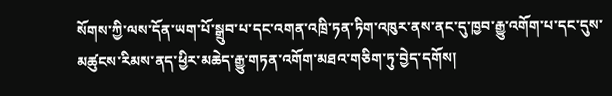སོགས་ཀྱི་ལས་དོན་ཡག་པོ་སྒྲུབ་པ་དང་འགན་འཁྲི་ཏན་ཏིག་འཁུར་ནས་ནང་དུ་ཁྱབ་རྒྱུ་འགོག་པ་དང་དུས་མཚུངས་རིམས་ནད་ཕྱིར་མཆེད་རྒྱུ་གཏན་འགོག་མཐའ་གཅིག་ཏུ་བྱེད་དགོས།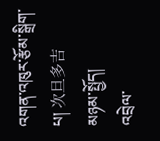འགན་འཁུར་རྩོམ་སྒྲིག་པ། 次旦多吉
མཉམ་སྤྱོད།
འབྲེལ་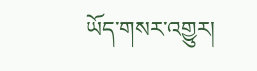ཡོད་གསར་འགྱུར།